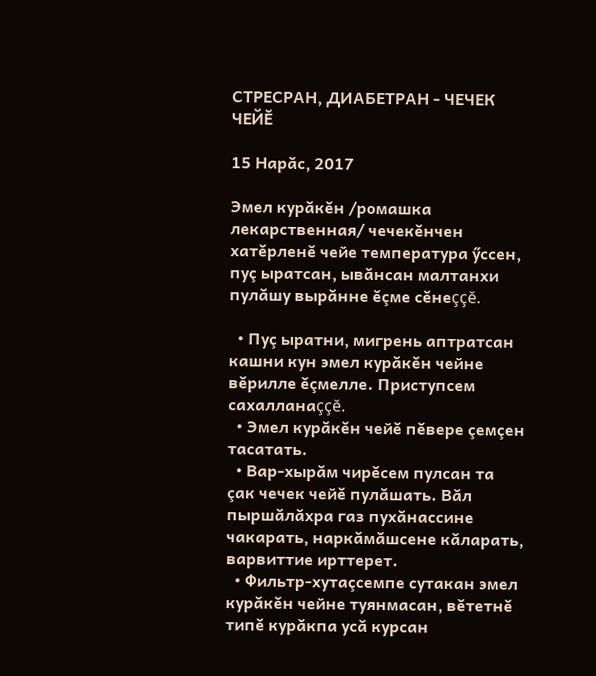СТРЕСРАН, ДИАБЕТРАН - ЧЕЧЕК ЧЕЙĔ

15 Нарăс, 2017

Эмел курăкĕн /ромашка лекарственная/ чечекĕнчен хатĕрленĕ чейе температура ӳссен, пуç ыратсан, ывăнсан малтанхи пулăшу вырăнне ĕçме сĕнеççĕ.

  • Пуç ыратни, мигрень аптратсан кашни кун эмел курăкĕн чейне вĕрилле ĕçмелле. Приступсем сахалланаççĕ.
  • Эмел курăкĕн чейĕ пĕвере çемçен тасатать.
  • Вар-хырăм чирĕсем пулсан та çак чечек чейĕ пулăшать. Вăл пыршăлăхра газ пухăнассине чакарать, наркăмăшсене кăларать, варвиттие ирттерет.
  • Фильтр-хутаçсемпе сутакан эмел курăкĕн чейне туянмасан, вĕтетнĕ типĕ курăкпа усă курсан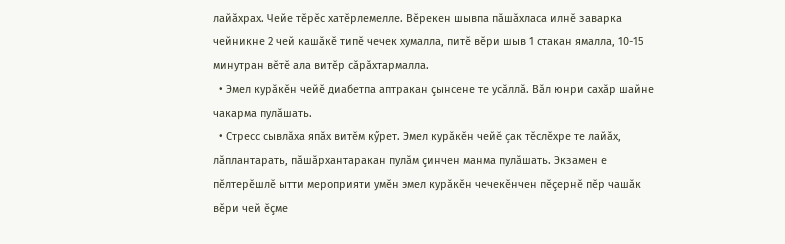лайăхрах. Чейе тĕрĕс хатĕрлемелле. Вĕрекен шывпа пăшăхласа илнĕ заварка чейникне 2 чей кашăкĕ типĕ чечек хумалла, питĕ вĕри шыв 1 стакан ямалла, 10-15 минутран вĕтĕ ала витĕр сăрăхтармалла.
  • Эмел курăкĕн чейĕ диабетпа аптракан çынсене те усăллă. Вăл юнри сахăр шайне чакарма пулăшать.
  • Стресс сывлăха япăх витĕм кӳрет. Эмел курăкĕн чейĕ çак тĕслĕхре те лайăх, лăплантарать, пăшăрхантаракан пулăм çинчен манма пулăшать. Экзамен е пĕлтерĕшлĕ ытти мероприяти умĕн эмел курăкĕн чечекĕнчен пĕçернĕ пĕр чашăк вĕри чей ĕçме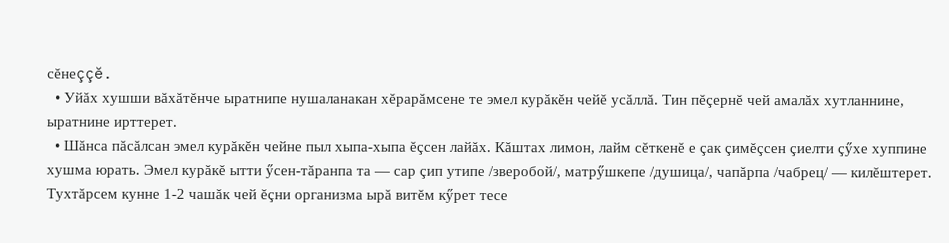сĕнеççĕ.
  • Уйăх хушши вăхăтĕнче ыратнипе нушаланакан хĕрарăмсене те эмел курăкĕн чейĕ усăллă. Тин пĕçернĕ чей амалăх хутланнине, ыратнине ирттерет.
  • Шăнса пăсăлсан эмел курăкĕн чейне пыл хыпа-хыпа ĕçсен лайăх. Кăштах лимон, лайм сĕткенĕ е çак çимĕçсен çиелти çӳхе хуппине хушма юрать. Эмел курăкĕ ытти ӳсен-тăранпа та — сар çип утипе /зверобой/, матрӳшкепе /душица/, чапăрпа /чабрец/ — килĕштерет. Тухтăрсем кунне 1-2 чашăк чей ĕçни организма ырă витĕм кӳрет тесе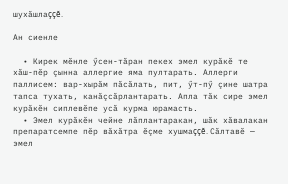шухăшлаççĕ.

Ан сиенле

  • Кирек мĕнле ӳсен-тăран пекех эмел курăкĕ те хăш-пĕр çынна аллергие яма пултарать. Аллерги паллисем: вар-хырăм пăсăлать, пит, ӳт-пӳ çине шатра тапса тухать, канăçсăрлантарать. Апла тăк сире эмел курăкĕн сиплевĕпе усă курма юрамасть.
  • Эмел курăкĕн чейне лăплантаракан, шăк хăвалакан препаратсемпе пĕр вăхăтра ĕçме хушмаççĕ. Сăлтавĕ — эмел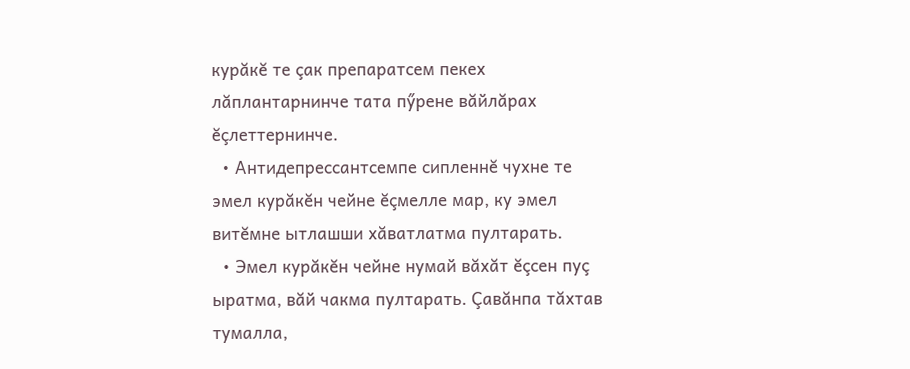курăкĕ те çак препаратсем пекех лăплантарнинче тата пӳрене вăйлăрах ĕçлеттернинче.
  • Антидепрессантсемпе сипленнĕ чухне те эмел курăкĕн чейне ĕçмелле мар, ку эмел витĕмне ытлашши хăватлатма пултарать.
  • Эмел курăкĕн чейне нумай вăхăт ĕçсен пуç ыратма, вăй чакма пултарать. Çавăнпа тăхтав тумалла,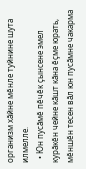организм хăйне мĕнле туйнине шута илмелле.
  • Юн пусăмĕ пĕчĕк çынсене эмел курăкĕн чейне кăшт кăна ĕçме юрать, мĕншĕн тесен вăл юн пусăмне чакарма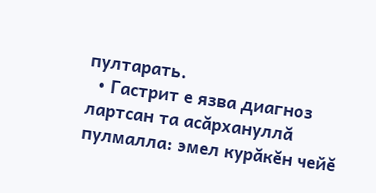пултарать.
  • Гастрит е язва диагноз лартсан та асăрхануллă пулмалла: эмел курăкĕн чейĕ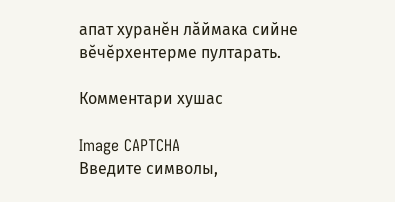апат хуранĕн лăймака сийне вĕчĕрхентерме пултарать.

Комментари хушас

Image CAPTCHA
Введите символы,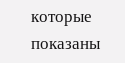которые показаны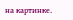на картинке.